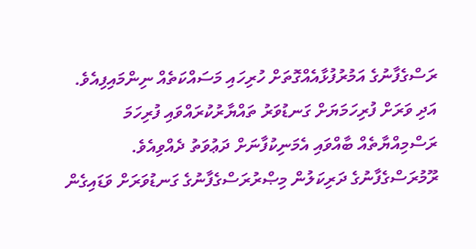ރަސްގެފާނުގެ އަމުރުފުޅާއެއްގޮތަށް ހުރިހައި މަސައްކަތެއް ނިންމައިފިއެވެ. އަދި ވަރަށް ފުރިހަމަޔަށް ގަނޑުވަރު ތައްޔާރުކުރައްވައި ފުރިހަމަ ރަސްމިއްޔާތެއް ބާއްވައި އެމަނިކުފާނަށް ދަޢުވަތު ދެއްވިއެވެ.
ރޫމުރަސްގެފާނުގެ ދަރިކަލުން މިޞްރުރަސްގެފާނުގެ ގަނޑުވަރަށް ވަޑައިގެން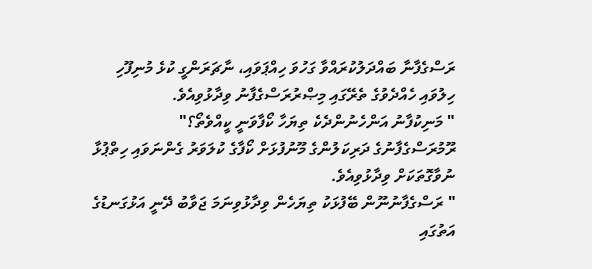ރަސްގެފާނާ ބައްދަލުކުރައްވާ ގަހުވަ ހިއްޕަވައި، ނާޗަރަންގީ ކުޅެ މުނިފޫހި ހިލުވައި ހެއްދެވުގެ ތެރޭގައި މިޞްރުރަސްގެފާނު ވިދާޅުވިއެވެ.
" މަނިކުފާނު އަންހެނުންދެކެ ތިޔަހާ ކޯފާވަނީ ކީއްވެތޯ؟"
ރޫމުރަސްގެފާނުގެ ދަރިކަލުންގެ މޫނުފުޅަށް ކޯފާގެ ކުލަވަރު ގެންނަވައި ހިތްޕުޅާ ނުވާގޮތަކަށް ވިދާޅުވިއެވެ.
" ރަސްގެފާނުނޫން ބޭފުޅަކު ތިޔަހެން ވިދާޅުވިނަމަ ޖަވާބު ދޭނީ އަޅުގަނޑުގެ އަތުގައި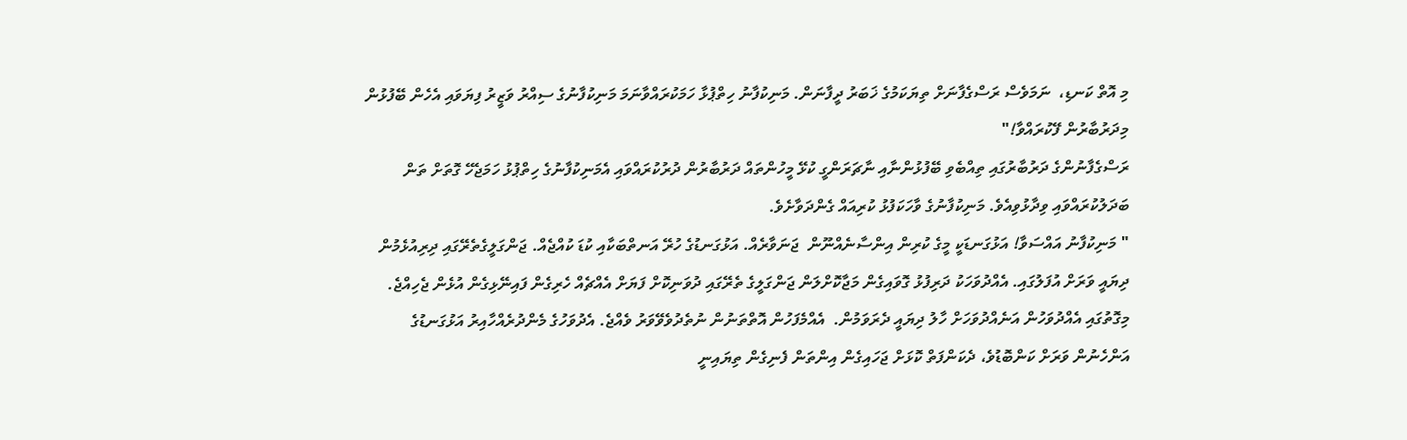މި އޮތް ކަނޑި،  ނަމަވެސް ރަސްގެފާނަށް ތިޔަކަމުގެ ޚަބަރު ދީފާނަން. މަނިކުފާނު ހިތްޕުޅާ ހަމަކުރައްވާނަމަ މަނިކުފާނުގެ ސިއްރު ވަޒީރު ފިޔަވައި އެހެން ބޭފުޅުން މިދަރުބާރުން ފޭކުރައްވާ!"
ރަސްގެފާނުންގެ ދަރުބާރުގައި ތިއްބެވި ބޭފުޅުންނާއި ނާޗަރަންގީ ކުޅޭ މީހުންތައް ދަރުބާރުން ދުރުކުރައްވައި އެމަނިކުފާނުގެ ހިތްޕުޅު ހަމަޖެހޭ ގޮތަށް ތަން ބަދަލުކުރައްވައި ވިދާޅުވިއެވެ. މަނިކުފާނުގެ ވާހަކަފުޅު ކުރިއައް ގެންދަވާށެވެ.
" މަނިކުފާނު އައްސަވާ! އަޅުގަނޑަކީ މީގެ ކުރިން އިންސާނެއްނޫން  ޖަނަވާރެއް. އަޅުގަނޑުގެ ހުރޭ އަނތްބަކާއި ކުޑަ ކުއްޖެއް. ޖަންގަލީގެތެރޭގައި ދިރިއުޅެމުން ދިޔައީ ވަރަށް އުފަލުގައި. އެއްދުވަހަކު ދަރިފުޅު ގޮވައިގެން މަޖާކޮށްލަން ޖަންގަލީގެ ތެރޭގައި ދުވަނިކޮށް ފަޔަށް އެއްޗެއް ހެރިގެން ފައިނޭޅިގެން އުޅެން ޖެހިއްޖެ. މިގޮތުގައި އެއްދުވަހުން އަނެއްދުވަހަށް ހާލު ދިޔައީ ދެރަވަމުން.  އެއްމެފަހުން އޮތްތަނުން ނުތެދުވެވޭވަރު ވެއްޖެ. އެދުވަހުގެ މެންދުރެއްހާއިރު އަޅުގަނޑުގެ އަންހެނުން ވަރަށް ކަންބޮޑުވެ، ދެކަންފަތް ކޮޅަށް ޖަހައިގެން އިންތަން ފެނިގެން ތިޔައިނީ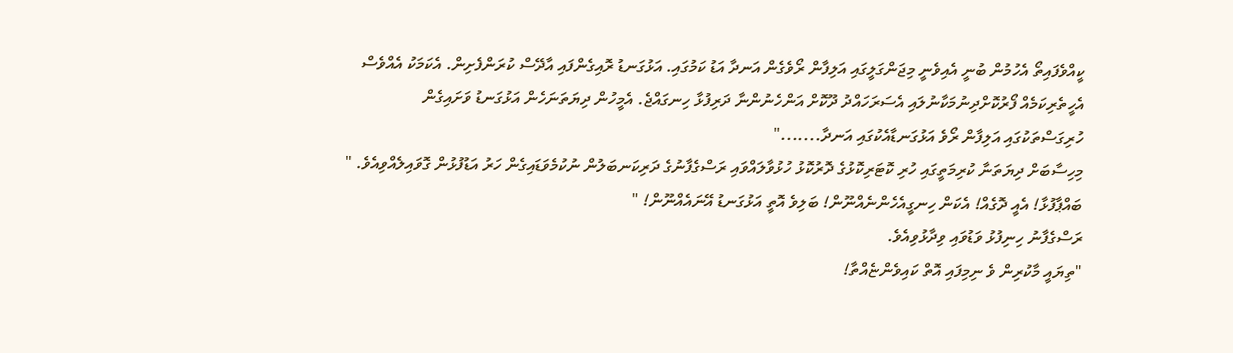ކީއްވެފައިތޯ އެހުމުން ބުނީ އެއިވެނީ މިޖަންގަލީގައި އަލިފާން ރޯވެގެން އަނދާ އަޑު ކަމުގައި. އަޅުގަނޑު ރޮއިގެންފައި އާދޭސް ކުރަންފެށިން. އެކަމަކު އެއްވެސް އެހީތެރިކަމެއް ފޯރުކޮށްދިނުމަކާނުލައި އެސަރަހައްދު ދޫކޮށް އަންހެނުންނާ ދަރިފުޅާ ހިނގައްޖެ. އެމީހުން ދިޔަތަނަހެން އަޅުގަނޑު ވަށައިގެން ހުރިގަސްތަކުގައި އަލިފާން ރޯވެ އަޅުގަނޑާއެކުގައި އަނދާ......."
މިހިސާބަށް ދިޔަތަނާ ކުރިމަތީގައި ހުރި ކޮޓަރިކޮޅުގެ ދޮރުކޮޅު ހުޅުވާލައްވައި ރަސްގެފާނުގެ ދަރިކަނބަލުން ނުކުމެވަޑައިގެން ހަރު އަޑުފުޅުން ގޮވައިލެއްވިއެވެ. " ބައްޕާފުޅާ! އެއީ ދޮގެއް! އެކަން ހިނގީއެހެންނެއްނޫން! ބަލިވެ އޮތީ އަޅުގަނޑު އޭނައެއްނޫން! "
ރަސްގެފާނު ހިނިފުޅު ވަޑުވައި ވިދާޅުވިއެވެ.
"ތިޔައީ މާކުރިން ވެ ނިމިފައި އޮތް ކައިވެންޏެއްތާ!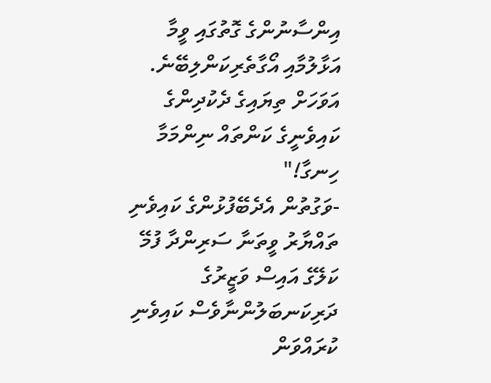އިންސާނުންގެ ގޮތުގައި ވީމާ އަޅާލުމާއި އޯގާތެރިކަންލިބޭނެ. އަވަހަށް ތިޔައިގެ ދެކުދިންގެ ކައިވެނީގެ ކަންތައް ނިންމަމާ ހިނގާ!"
-ވަގުތުން އެދެބޭފުޅުންގެ ކައިވެނި ތައްޔާރު ވީތަނާ ސަރިންދާ ފުމޭ ކަލޭގެ އައިސް ވަޒީރުގެ ދަރިކަނބަލުންނާވެސް ކައިވެނި ކުރައްވަން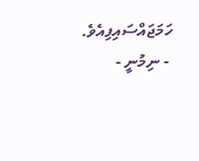ހަމަޖައްސައިފިއެވެ.
 - ނިމުނީ -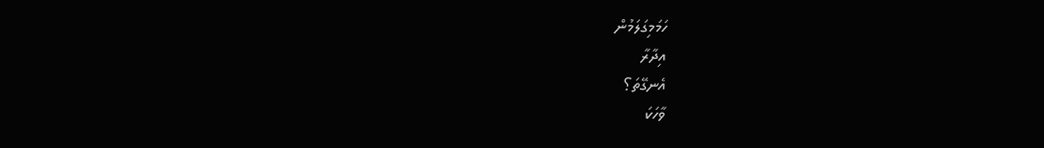ހަމަމިގަލަމުން
އިދާރާ
އެނގޭތަ؟
ވާހަކަ